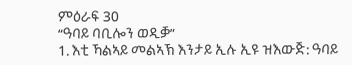ምዕራፍ 30
“ዓባይ ባቢሎን ወዲቓ”
1. እቲ ኻልኣይ መልኣኽ እንታይ ኢሉ ኢዩ ዝእውጅ: ዓባይ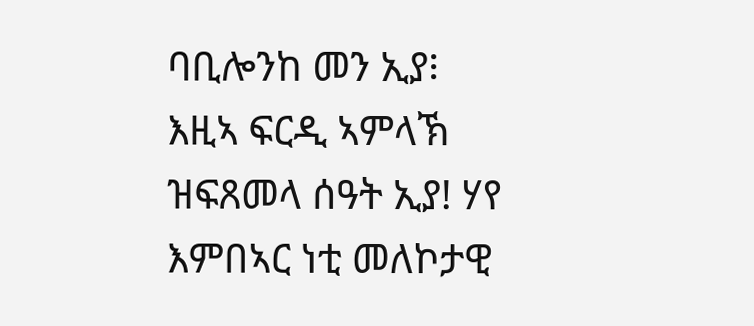ባቢሎንከ መን ኢያ፧
እዚኣ ፍርዲ ኣምላኽ ዝፍጸመላ ሰዓት ኢያ! ሃየ እምበኣር ነቲ መለኮታዊ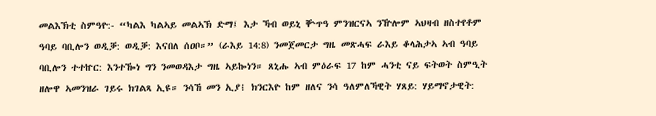መልእኽቲ ስምዓዮ:- “ካልእ ካልኣይ መልኣኽ ድማ፤ እታ ኻብ ወይኒ ቝጥዓ ምንዝርናኣ ንዅሎም ኣህዛብ ዘስተየቶም ዓባይ ባቢሎን ወዲቓ: ወዲቓ: እናበለ ሰዐቦ።” (ራእይ 14:8) ንመጀመርታ ግዜ መጽሓፍ ራእይ ቆላሕታኣ ኣብ ዓባይ ባቢሎን ተተኵር: እንተዀነ ግን ንመወዳእታ ግዜ ኣይኰነን። ጸኒሑ ኣብ ምዕራፍ 17 ከም ሓንቲ ናይ ፍትወት ስምዒት ዘሎዋ ኣመንዝራ ገይሩ ክገልጻ ኢዩ። ንሳኸ መን ኢያ፧ ክንርእዮ ከም ዘለና ንሳ ዓለምለኻዊት ሃጸይ: ሃይማኖታዊት: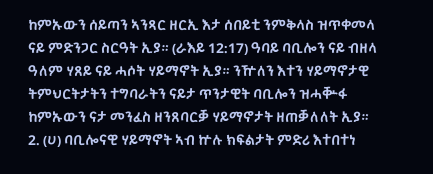ከምኡውን ሰይጣን ኣንጻር ዘርኢ እታ ሰበይቲ ንምቅላስ ዝጥቀመላ ናይ ምድንጋር ስርዓት ኢያ። (ራእይ 12:17) ዓባይ ባቢሎን ናይ ብዘላ ዓለም ሃጸይ ናይ ሓሶት ሃይማኖት ኢያ። ንዅለን እተን ሃይማኖታዊ ትምህርትታትን ተግባራትን ናይታ ጥንታዊት ባቢሎን ዝሓቝፋ ከምኡውን ናታ መንፈስ ዘንጸባርቓ ሃይማኖታት ዘጠቓለለት ኢያ።
2. (ሀ) ባቢሎናዊ ሃይማኖት ኣብ ኵሉ ክፍልታት ምድሪ እተበተነ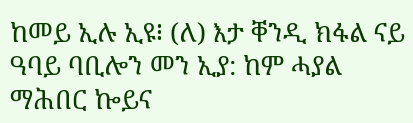ከመይ ኢሉ ኢዩ፧ (ለ) እታ ቐንዲ ክፋል ናይ ዓባይ ባቢሎን መን ኢያ: ከም ሓያል ማሕበር ኰይና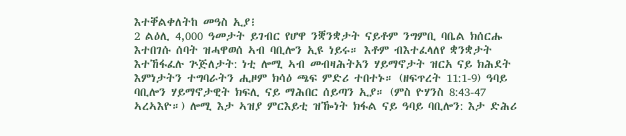እተቐልቀለትከ መዓስ ኢያ፧
2 ልዕሊ 4,000 ዓመታት ይገብር የሆዋ ንቛንቋታት ናይቶም ንግምቢ ባቤል ክሰርሑ እተበገሱ ሰባት ዝሓዋወሰ ኣብ ባቢሎን ኢዩ ነይሩ። እቶም ብእተፈላለየ ቋንቋታት እተኸፋፈሉ ጕጅለታት: ነቲ ሎሚ ኣብ መብዛሕትአን ሃይማኖታት ዝርአ ናይ ክሕደት እምነታትን ተግባራትን ሒዞም ክሳዕ ጫፍ ምድሪ ተበተኑ። (ዘፍጥረት 11:1-9) ዓባይ ባቢሎን ሃይማኖታዊት ክፍሊ ናይ ማሕበር ሰይጣን ኢያ። (ምስ ዮሃንስ 8:43-47 ኣረኣእዮ።) ሎሚ እታ ኣዝያ ምርእይቲ ዝዀነት ክፋል ናይ ዓባይ ባቢሎን: እታ ድሕሪ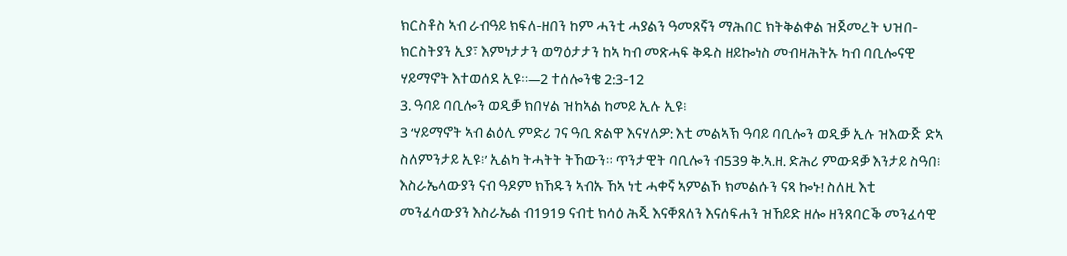ክርስቶስ ኣብ ራብዓይ ክፍለ-ዘበን ከም ሓንቲ ሓያልን ዓመጸኛን ማሕበር ክትቅልቀል ዝጀመረት ህዝበ-ክርስትያን ኢያ፣ እምነታታን ወግዕታታን ከኣ ካብ መጽሓፍ ቅዱስ ዘይኰነስ መብዛሕትኡ ካብ ባቢሎናዊ ሃይማኖት እተወሰደ ኢዩ።—2 ተሰሎንቄ 2:3-12
3. ዓባይ ባቢሎን ወዲቓ ክበሃል ዝከኣል ከመይ ኢሉ ኢዩ፧
3 ‘ሃይማኖት ኣብ ልዕሊ ምድሪ ገና ዓቢ ጽልዋ እናሃለዎ: እቲ መልኣኽ ዓባይ ባቢሎን ወዲቓ ኢሉ ዝእውጅ ድኣ ስለምንታይ ኢዩ፧’ ኢልካ ትሓትት ትኸውን። ጥንታዊት ባቢሎን ብ539 ቅ.ኣ.ዘ. ድሕሪ ምውዳቓ እንታይ ስዓበ፧ እስራኤላውያን ናብ ዓዶም ክኸዱን ኣብኡ ኸኣ ነቲ ሓቀኛ ኣምልኾ ክመልሱን ናጻ ኰኑ! ስለዚ እቲ መንፈሳውያን እስራኤል ብ1919 ናብቲ ክሳዕ ሕጂ እናቐጸለን እናሰፍሐን ዝኸይድ ዘሎ ዘንጸባርቕ መንፈሳዊ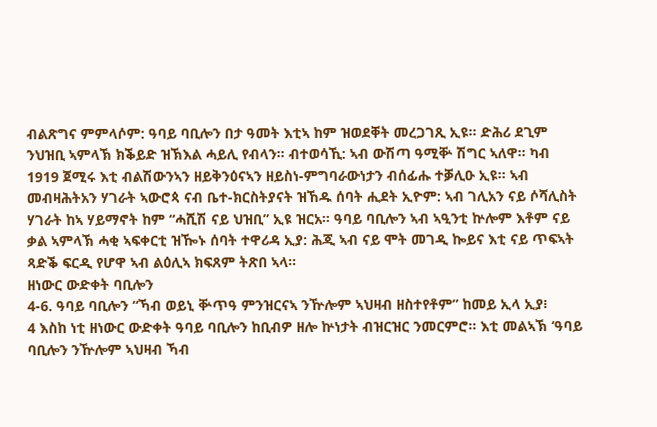ብልጽግና ምምላሶም: ዓባይ ባቢሎን በታ ዓመት እቲኣ ከም ዝወደቐት መረጋገጺ ኢዩ። ድሕሪ ደጊም ንህዝቢ ኣምላኽ ክቕይድ ዝኽእል ሓይሊ የብላን። ብተወሳኺ: ኣብ ውሽጣ ዓሚቝ ሽግር ኣለዋ። ካብ 1919 ጀሚሩ እቲ ብልሽውንኣን ዘይቅንዕናኣን ዘይስነ-ምግባራውነታን ብሰፊሑ ተቓሊዑ ኢዩ። ኣብ መብዛሕትአን ሃገራት ኣውሮጳ ናብ ቤተ-ክርስትያናት ዝኸዱ ሰባት ሒደት ኢዮም: ኣብ ገሊአን ናይ ሶሻሊስት ሃገራት ከኣ ሃይማኖት ከም “ሓሺሽ ናይ ህዝቢ” ኢዩ ዝርአ። ዓባይ ባቢሎን ኣብ ኣዒንቲ ኵሎም እቶም ናይ ቃል ኣምላኽ ሓቂ ኣፍቀርቲ ዝዀኑ ሰባት ተዋሪዳ ኢያ: ሕጂ ኣብ ናይ ሞት መገዲ ኰይና እቲ ናይ ጥፍኣት ጻድቕ ፍርዲ የሆዋ ኣብ ልዕሊኣ ክፍጸም ትጽበ ኣላ።
ዘነውር ውድቀት ባቢሎን
4-6. ዓባይ ባቢሎን “ኻብ ወይኒ ቝጥዓ ምንዝርናኣ ንዅሎም ኣህዛብ ዘስተየቶም” ከመይ ኢላ ኢያ፧
4 እስከ ነቲ ዘነውር ውድቀት ዓባይ ባቢሎን ከቢብዎ ዘሎ ኵነታት ብዝርዝር ንመርምሮ። እቲ መልኣኽ ‘ዓባይ ባቢሎን ንዅሎም ኣህዛብ ኻብ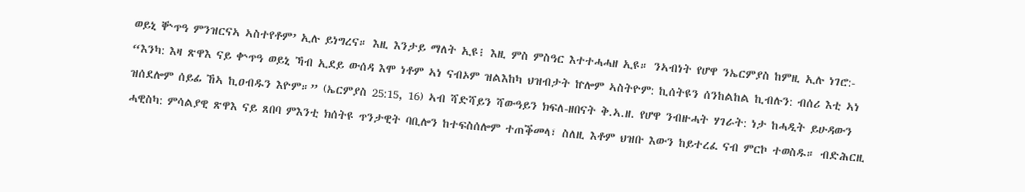ወይኒ ቝጥዓ ምንዝርናኣ ኣስተየቶም’ ኢሉ ይነግረና። እዚ እንታይ ማለት ኢዩ፧ እዚ ምስ ምስዓር እተተሓሓዘ ኢዩ። ንኣብነት የሆዋ ንኤርምያስ ከምዚ ኢሉ ነገሮ:- “እንካ: እዛ ጽዋእ ናይ ቍጥዓ ወይኒ ኻብ ኢደይ ውሰዳ እሞ ነቶም ኣነ ናብኦም ዝልእከካ ህዝብታት ኵሎም ኣስትዮም: ኪሰትዩን ሰንከልከል ኪብሉን: ብሰሪ እቲ ኣነ ዝሰደሎም ሰይፊ ኸኣ ኪዐብዱን እዮም።” (ኤርምያስ 25:15, 16) ኣብ ሻድሻይን ሻውዓይን ክፍለ-ዘበናት ቅ.ኣ.ዘ. የሆዋ ንብዙሓት ሃገራት: ነታ ከሓዲት ይሁዳውን ሓዊስካ: ምሳልያዊ ጽዋእ ናይ ጸበባ ምእንቲ ክሰትዩ ጥንታዊት ባቢሎን ከተፍስሰሎም ተጠቕመላ፣ ስለዚ እቶም ህዝቡ እውን ከይተረፈ ናብ ምርኮ ተወስዱ። ብድሕርዚ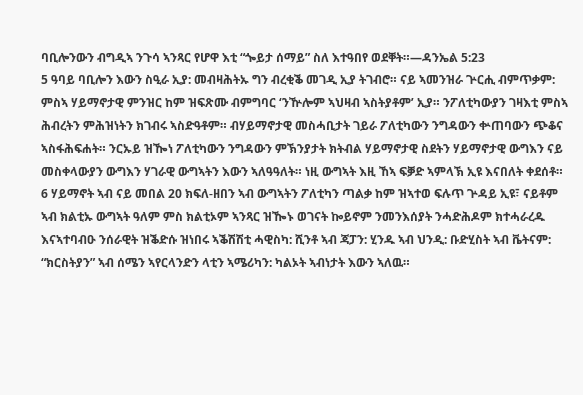ባቢሎንውን ብግዲኣ ንጉሳ ኣንጻር የሆዋ እቲ “ጐይታ ሰማይ” ስለ እተዓበየ ወደቐት።—ዳንኤል 5:23
5 ዓባይ ባቢሎን እውን ስዒራ ኢያ: መብዛሕትኡ ግን ብረቂቕ መገዲ ኢያ ትገብሮ። ናይ ኣመንዝራ ጕርሒ ብምጥቃም: ምስኣ ሃይማኖታዊ ምንዝር ከም ዝፍጽሙ ብምግባር ‘ንዅሎም ኣህዛብ ኣስትያቶም’ ኢያ። ንፖለቲካውያን ገዛእቲ ምስኣ ሕብረትን ምሕዝነትን ክገብሩ ኣስድዓቶም። ብሃይማኖታዊ መስሓቢታት ገይራ ፖለቲካውን ንግዳውን ቍጠባውን ጭቆና ኣስፋሕፍሐት። ንርኡይ ዝዀነ ፖለቲካውን ንግዳውን ምኽንያታት ክትብል ሃይማኖታዊ ስደትን ሃይማኖታዊ ውግእን ናይ መስቀላውያን ውግእን ሃገራዊ ውግኣትን እውን ኣለዓዓለት። ነዚ ውግኣት እዚ ኸኣ ፍቓድ ኣምላኽ ኢዩ እናበለት ቀደሰቶ።
6 ሃይማኖት ኣብ ናይ መበል 20 ክፍለ-ዘበን ኣብ ውግኣትን ፖለቲካን ጣልቃ ከም ዝኣተወ ፍሉጥ ጕዳይ ኢዩ፣ ናይቶም ኣብ ክልቲኡ ውግኣት ዓለም ምስ ክልቲኦም ኣንጻር ዝዀኑ ወገናት ኰይኖም ንመንእሰያት ንሓድሕዶም ክተሓራረዱ እናኣተባብዑ ንሰራዊት ዝቕድሱ ዝነበሩ ኣቕሽሽቲ ሓዊስካ: ሺንቶ ኣብ ጃፓን: ሂንዱ ኣብ ህንዲ: ቡድሂስት ኣብ ቬትናም: “ክርስትያን” ኣብ ሰሜን ኣየርላንድን ላቲን ኣሜሪካን: ካልኦት ኣብነታት እውን ኣለዉ።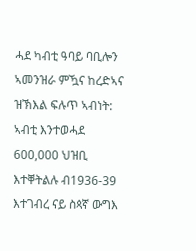ሓደ ካብቲ ዓባይ ባቢሎን ኣመንዝራ ምዃና ከረድኣና ዝኽእል ፍሉጥ ኣብነት: ኣብቲ እንተወሓደ 600,000 ህዝቢ እተቐትልሉ ብ1936-39 እተገብረ ናይ ስጳኛ ውግእ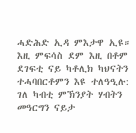ሓድሕድ ኢዳ ምእታዋ ኢዩ። እዚ ምፍሳስ ደም እዚ በቶም ደገፍቲ ናይ ካቶሊክ ካህናትን ተሓባበርቶምን እዩ ተለዓዒሉ: ገለ ካብቲ ምኽንያት ሃብትን መዓርግን ናይታ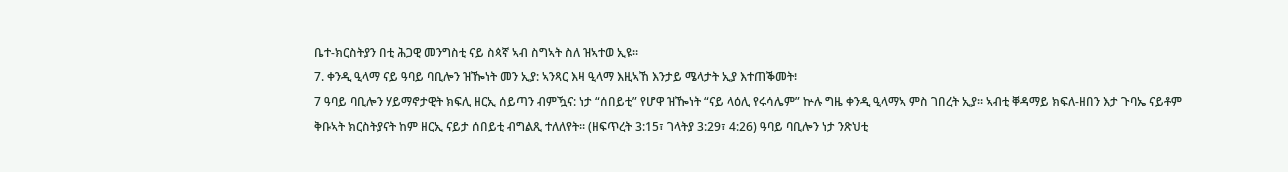ቤተ-ክርስትያን በቲ ሕጋዊ መንግስቲ ናይ ስጳኛ ኣብ ስግኣት ስለ ዝኣተወ ኢዩ።
7. ቀንዲ ዒላማ ናይ ዓባይ ባቢሎን ዝዀነት መን ኢያ: ኣንጻር እዛ ዒላማ እዚኣኸ እንታይ ሜላታት ኢያ እተጠቕመት፧
7 ዓባይ ባቢሎን ሃይማኖታዊት ክፍሊ ዘርኢ ሰይጣን ብምዃና: ነታ “ሰበይቲ” የሆዋ ዝዀነት “ናይ ላዕሊ የሩሳሌም” ኵሉ ግዜ ቀንዲ ዒላማኣ ምስ ገበረት ኢያ። ኣብቲ ቐዳማይ ክፍለ-ዘበን እታ ጉባኤ ናይቶም ቅቡኣት ክርስትያናት ከም ዘርኢ ናይታ ሰበይቲ ብግልጺ ተለለየት። (ዘፍጥረት 3:15፣ ገላትያ 3:29፣ 4:26) ዓባይ ባቢሎን ነታ ንጽህቲ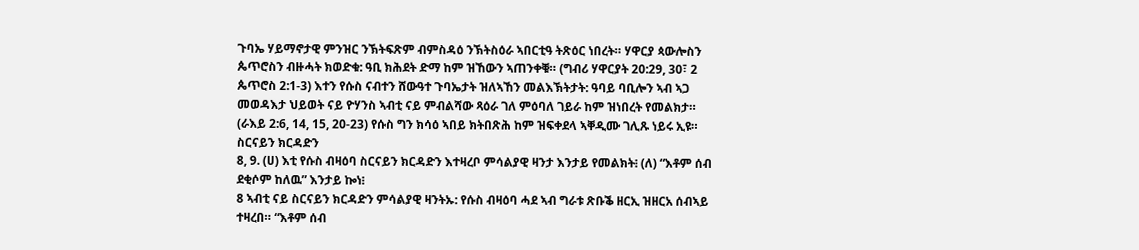ጉባኤ ሃይማኖታዊ ምንዝር ንኽትፍጽም ብምስዳዕ ንኽትስዕራ ኣበርቲዓ ትጽዕር ነበረት። ሃዋርያ ጳውሎስን ጴጥሮስን ብዙሓት ክወድቁ: ዓቢ ክሕደት ድማ ከም ዝኸውን ኣጠንቀቑ። (ግብሪ ሃዋርያት 20:29, 30፣ 2 ጴጥሮስ 2:1-3) እተን የሱስ ናብተን ሸውዓተ ጉባኤታት ዝለኣኸን መልእኽትታት: ዓባይ ባቢሎን ኣብ ኣጋ መወዳእታ ህይወት ናይ ዮሃንስ ኣብቲ ናይ ምብልሻው ጻዕራ ገለ ምዕባለ ገይራ ከም ዝነበረት የመልክታ። (ራእይ 2:6, 14, 15, 20-23) የሱስ ግን ክሳዕ ኣበይ ክትበጽሕ ከም ዝፍቀደላ ኣቐዲሙ ገሊጹ ነይሩ ኢዩ።
ስርናይን ክርዳድን
8, 9. (ሀ) እቲ የሱስ ብዛዕባ ስርናይን ክርዳድን እተዛረቦ ምሳልያዊ ዛንታ እንታይ የመልክት፧ (ለ) “እቶም ሰብ ደቂሶም ከለዉ” እንታይ ኰነ፧
8 ኣብቲ ናይ ስርናይን ክርዳድን ምሳልያዊ ዛንትኡ: የሱስ ብዛዕባ ሓደ ኣብ ግራቱ ጽቡቕ ዘርኢ ዝዘርአ ሰብኣይ ተዛረበ። “እቶም ሰብ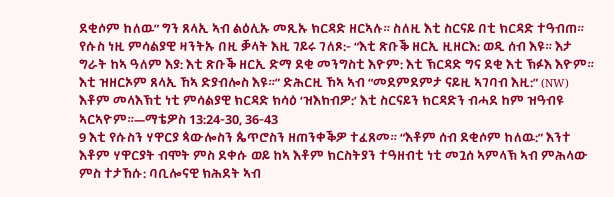ደቂሶም ከለዉ” ግን ጸላኢ ኣብ ልዕሊኡ መጺኡ ክርዳድ ዘርኣሉ። ስለዚ እቲ ስርናይ በቲ ክርዳድ ተዓብጠ። የሱስ ነዚ ምሳልያዊ ዛንትኡ በዚ ቓላት እዚ ገይሩ ገለጾ:- “እቲ ጽቡቕ ዘርኢ ዚዘርእ: ወዲ ሰብ እዩ። እታ ግራት ከኣ ዓለም እያ: እቲ ጽቡቕ ዘርኢ ድማ ደቂ መንግስቲ እዮም: እቲ ኽርዳድ ግና ደቂ እቲ ኽፉእ እዮም። እቲ ዝዘርኦም ጸላኢ ኸኣ ድያብሎስ እዩ።” ድሕርዚ ኸኣ ኣብ “መደምደምታ ናይዚ ኣገባብ እዚ:” (NW) እቶም መላእኽቲ ነቲ ምሳልያዊ ክርዳድ ክሳዕ ‘ዝእክብዎ:’ እቲ ስርናይን ክርዳድን ብሓደ ከም ዝዓብዩ ኣርኣዮም።—ማቴዎስ 13:24-30, 36-43
9 እቲ የሱስን ሃዋርያ ጳውሎስን ጴጥሮስን ዘጠንቀቕዎ ተፈጸመ። “እቶም ሰብ ደቂሶም ከለዉ:” እንተ እቶም ሃዋርያት ብሞት ምስ ደቀሱ ወይ ከኣ እቶም ክርስትያን ተዓዘብቲ ነቲ መጓሰ ኣምላኽ ኣብ ምሕላው ምስ ተታኸሱ: ባቢሎናዊ ክሕደት ኣብ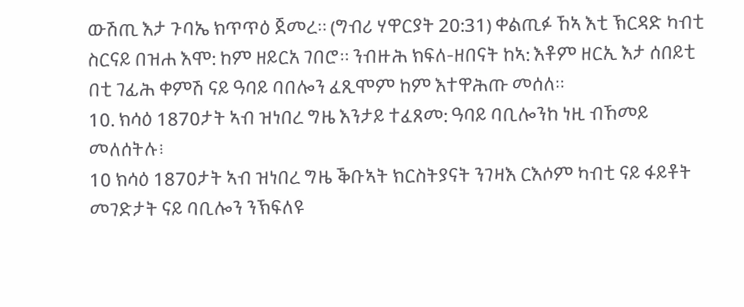ውሽጢ እታ ጉባኤ ክጥጥዕ ጀመረ። (ግብሪ ሃዋርያት 20:31) ቀልጢፉ ኸኣ እቲ ኽርዳድ ካብቲ ስርናይ በዝሐ እሞ: ከም ዘይርአ ገበሮ። ንብዙሕ ክፍለ-ዘበናት ከኣ: እቶም ዘርኢ እታ ሰበይቲ በቲ ገፊሕ ቀምሽ ናይ ዓባይ ባበሎን ፈጺሞም ከም እተዋሕጡ መሰለ።
10. ክሳዕ 1870ታት ኣብ ዝነበረ ግዜ እንታይ ተፈጸመ: ዓባይ ባቢሎንከ ነዚ ብኸመይ መለሰትሉ፧
10 ክሳዕ 1870ታት ኣብ ዝነበረ ግዜ ቕቡኣት ክርስትያናት ንገዛእ ርእሶም ካብቲ ናይ ፋይቶት መገድታት ናይ ባቢሎን ንኽፍለዩ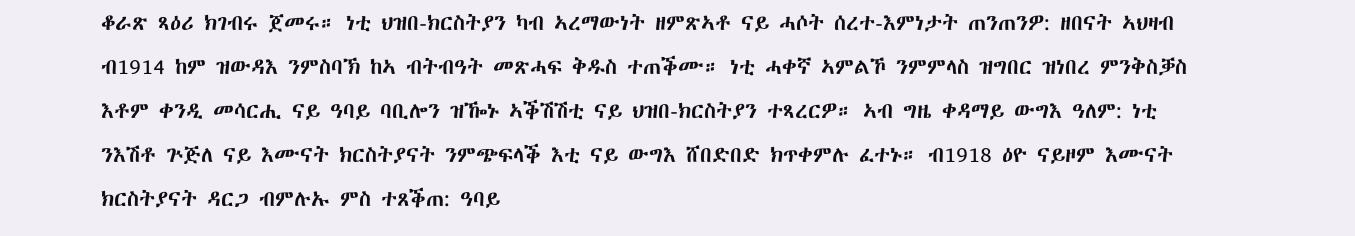ቆራጽ ጻዕሪ ክገብሩ ጀመሩ። ነቲ ህዝበ-ክርስትያን ካብ ኣረማውነት ዘምጽኣቶ ናይ ሓሶት ሰረተ-እምነታት ጠንጠንዎ: ዘበናት ኣህዛብ ብ1914 ከም ዝውዳእ ንምስባኽ ከኣ ብትብዓት መጽሓፍ ቅዱስ ተጠቕሙ። ነቲ ሓቀኛ ኣምልኾ ንምምላስ ዝግበር ዝነበረ ምንቅስቓስ እቶም ቀንዲ መሳርሒ ናይ ዓባይ ባቢሎን ዝዀኑ ኣቕሽሽቲ ናይ ህዝበ-ክርስትያን ተጻረርዎ። ኣብ ግዜ ቀዳማይ ውግእ ዓለም: ነቲ ንእሽቶ ጕጅለ ናይ እሙናት ክርስትያናት ንምጭፍላቕ እቲ ናይ ውግእ ሸበድበድ ክጥቀምሉ ፈተኑ። ብ1918 ዕዮ ናይዞም እሙናት ክርስትያናት ዳርጋ ብምሉኡ ምስ ተጸቕጠ: ዓባይ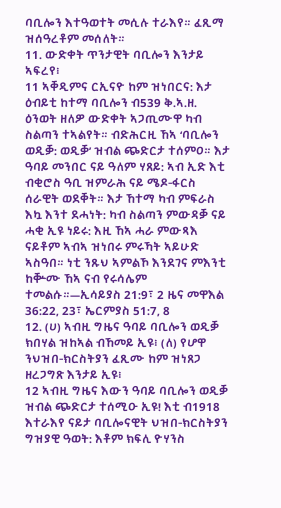ባቢሎን እተዓወተት መሲሉ ተራእየ። ፈጺማ ዝሰዓረቶም መሰለት።
11. ውድቀት ጥንታዊት ባቢሎን እንታይ ኣፍረየ፧
11 ኣቐዲምና ርኢናዮ ከም ዝነበርና: እታ ዕብይቲ ከተማ ባቢሎን ብ539 ቅ.ኣ.ዘ. ዕንወት ዘለዎ ውድቀት ኣጋጢሙዋ ካብ ስልጣን ተኣልየት። ብድሕርዚ ኸኣ ‘ባቢሎን ወዲቓ: ወዲቓ’ ዝብል ጭድርታ ተሰምዐ። እታ ዓባይ መንበር ናይ ዓለም ሃጸይ: ኣብ ኢድ እቲ ብቂሮስ ዓቢ ዝምራሕ ናይ ሜዶ-ፋርስ ሰራዊት ወደቐት። እታ ኸተማ ካብ ምፍራስ እኳ እንተ ደሓነት: ካብ ስልጣን ምውዳቓ ናይ ሓቂ ኢዩ ነይሩ: እዚ ኸኣ ሓራ ምውጻእ ናይቶም ኣብኣ ዝነበሩ ምሩኻት ኣይሁድ ኣስዓበ። ነቲ ንጹህ ኣምልኾ እንደገና ምእንቲ ከቝሙ ኸኣ ናብ የሩሳሌም ተመልሱ።—ኢሳይያስ 21:9፣ 2 ዜና መዋእል 36:22, 23፣ ኤርምያስ 51:7, 8
12. (ሀ) ኣብዚ ግዜና ዓባይ ባቢሎን ወዲቓ ክበሃል ዝከኣል ብኸመይ ኢዩ፧ (ለ) የሆዋ ንህዝበ-ክርስትያን ፈጺሙ ከም ዝነጸጋ ዘረጋግጽ እንታይ ኢዩ፧
12 ኣብዚ ግዜና እውን ዓባይ ባቢሎን ወዲቓ ዝብል ጭድርታ ተሰሚዑ ኢዩ! እቲ ብ1918 እተራእየ ናይታ ባቢሎናዊት ህዝበ-ክርስትያን ግዝያዊ ዓወት: እቶም ክፍሊ ዮሃንስ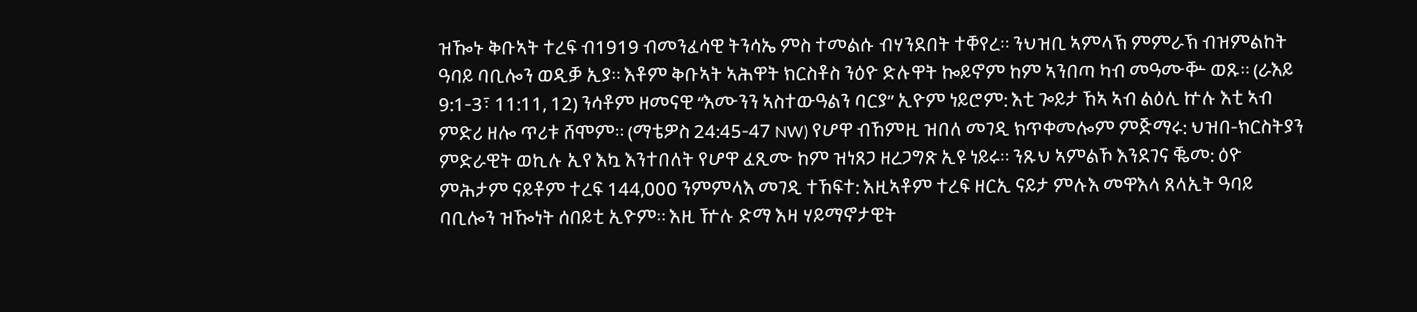ዝዀኑ ቅቡኣት ተረፍ ብ1919 ብመንፈሳዊ ትንሳኤ ምስ ተመልሱ ብሃንደበት ተቐየረ። ንህዝቢ ኣምላኽ ምምራኽ ብዝምልከት ዓባይ ባቢሎን ወዲቓ ኢያ። እቶም ቅቡኣት ኣሕዋት ክርስቶስ ንዕዮ ድሉዋት ኰይኖም ከም ኣንበጣ ካብ መዓሙቝ ወጹ። (ራእይ 9:1-3፣ 11:11, 12) ንሳቶም ዘመናዊ “እሙንን ኣስተውዓልን ባርያ” ኢዮም ነይሮም: እቲ ጐይታ ኸኣ ኣብ ልዕሊ ኵሉ እቲ ኣብ ምድሪ ዘሎ ጥሪቱ ሸሞም። (ማቴዎስ 24:45-47 NW) የሆዋ ብኸምዚ ዝበለ መገዲ ክጥቀመሎም ምጅማሩ: ህዝበ-ክርስትያን ምድራዊት ወኪሉ ኢየ እኳ እንተበለት የሆዋ ፈጺሙ ከም ዝነጸጋ ዘረጋግጽ ኢዩ ነይሩ። ንጹህ ኣምልኾ እንደገና ቘመ: ዕዮ ምሕታም ናይቶም ተረፍ 144,000 ንምምላእ መገዲ ተኸፍተ: እዚኣቶም ተረፍ ዘርኢ ናይታ ምሉእ መዋእላ ጸላኢት ዓባይ ባቢሎን ዝዀነት ሰበይቲ ኢዮም። እዚ ዅሉ ድማ እዛ ሃይማኖታዊት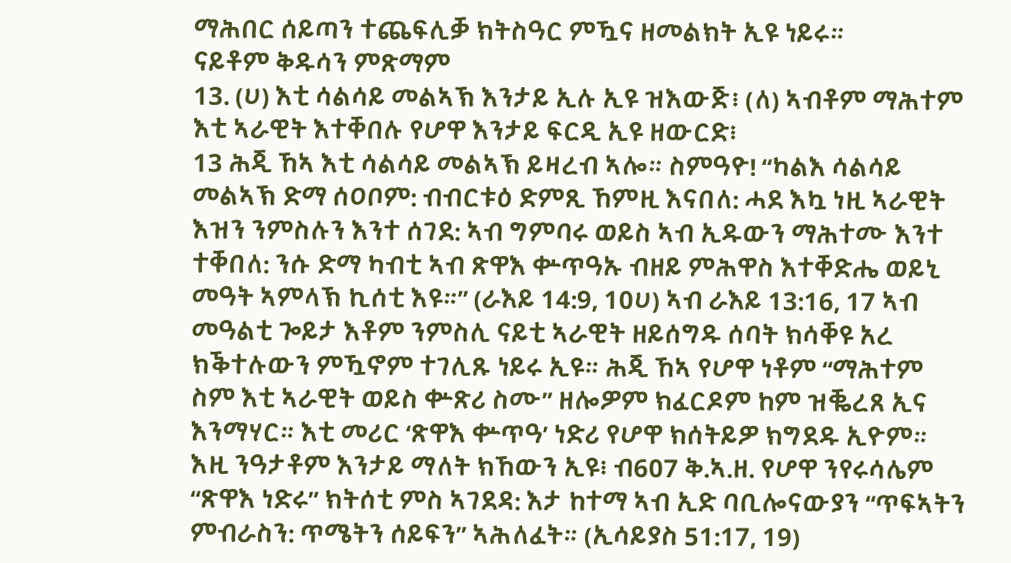ማሕበር ሰይጣን ተጨፍሊቓ ክትስዓር ምዃና ዘመልክት ኢዩ ነይሩ።
ናይቶም ቅዱሳን ምጽማም
13. (ሀ) እቲ ሳልሳይ መልኣኽ እንታይ ኢሉ ኢዩ ዝእውጅ፧ (ለ) ኣብቶም ማሕተም እቲ ኣራዊት እተቐበሉ የሆዋ እንታይ ፍርዲ ኢዩ ዘውርድ፧
13 ሕጂ ኸኣ እቲ ሳልሳይ መልኣኽ ይዛረብ ኣሎ። ስምዓዮ! “ካልእ ሳልሳይ መልኣኽ ድማ ሰዐቦም: ብብርቱዕ ድምጺ ኸምዚ እናበለ: ሓደ እኳ ነዚ ኣራዊት እዝን ንምስሉን እንተ ሰገደ: ኣብ ግምባሩ ወይስ ኣብ ኢዱውን ማሕተሙ እንተ ተቐበለ: ንሱ ድማ ካብቲ ኣብ ጽዋእ ቍጥዓኡ ብዘይ ምሕዋስ እተቐድሔ ወይኒ መዓት ኣምላኽ ኪሰቲ እዩ።” (ራእይ 14:9, 10ሀ) ኣብ ራእይ 13:16, 17 ኣብ መዓልቲ ጐይታ እቶም ንምስሊ ናይቲ ኣራዊት ዘይሰግዱ ሰባት ክሳቐዩ አረ ክቕተሉውን ምዃኖም ተገሊጹ ነይሩ ኢዩ። ሕጂ ኸኣ የሆዋ ነቶም “ማሕተም ስም እቲ ኣራዊት ወይስ ቍጽሪ ስሙ” ዘሎዎም ክፈርዶም ከም ዝቘረጸ ኢና እንማሃር። እቲ መሪር ‘ጽዋእ ቍጥዓ’ ነድሪ የሆዋ ክሰትይዎ ክግደዱ ኢዮም። እዚ ንዓታቶም እንታይ ማለት ክኸውን ኢዩ፧ ብ607 ቅ.ኣ.ዘ. የሆዋ ንየሩሳሌም “ጽዋእ ነድሩ” ክትሰቲ ምስ ኣገደዳ: እታ ከተማ ኣብ ኢድ ባቢሎናውያን “ጥፍኣትን ምብራስን: ጥሜትን ሰይፍን” ኣሕለፈት። (ኢሳይያስ 51:17, 19)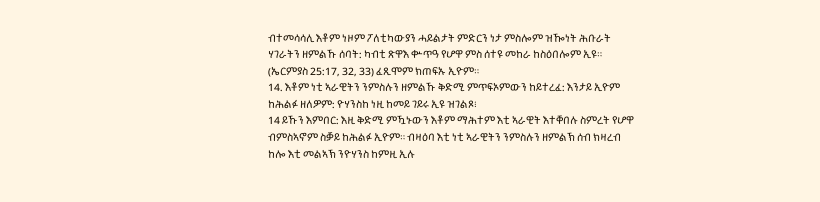ብተመሳሳሊ እቶም ነዞም ፖለቲካውያን ሓይልታት ምድርን ነታ ምስሎም ዝዀነት ሕቡራት ሃገራትን ዘምልኹ ሰባት: ካብቲ ጽዋእ ቍጥዓ የሆዋ ምስ ሰተዩ መከራ ከስዕበሎም ኢዩ። (ኤርምያስ 25:17, 32, 33) ፈጺሞም ክጠፍኡ ኢዮም።
14. እቶም ነቲ ኣራዊትን ንምስሉን ዘምልኹ ቅድሚ ምጥፍኦምውን ከይተረፈ: እንታይ ኢዮም ከሕልፉ ዘለዎም: ዮሃንስከ ነዚ ከመይ ገይሩ ኢዩ ዝገልጾ፧
14 ይኹን እምበር: እዚ ቅድሚ ምዃኑውን እቶም ማሕተም እቲ ኣራዊት እተቐበሉ ስምረት የሆዋ ብምስኣኖም ስቓይ ከሕልፉ ኢዮም። ብዛዕባ እቲ ነቲ ኣራዊትን ንምስሉን ዘምልኽ ሰብ ክዛረብ ከሎ እቲ መልኣኽ ንዮሃንስ ከምዚ ኢሉ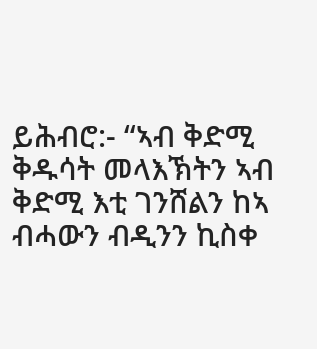ይሕብሮ:- “ኣብ ቅድሚ ቅዱሳት መላእኽትን ኣብ ቅድሚ እቲ ገንሸልን ከኣ ብሓውን ብዲንን ኪስቀ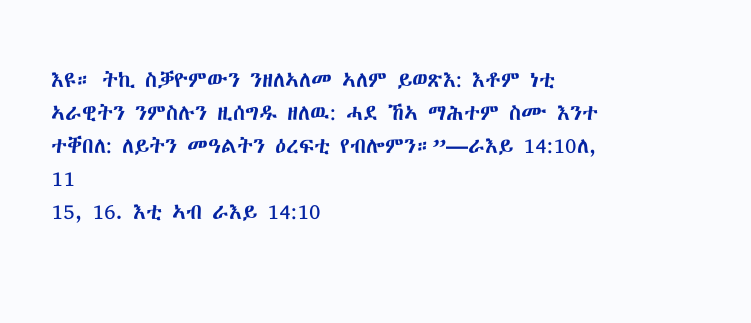እዩ። ትኪ ስቓዮምውን ንዘለኣለመ ኣለም ይወጽእ: እቶም ነቲ ኣራዊትን ንምስሉን ዚሰግዱ ዘለዉ: ሓደ ኸኣ ማሕተም ስሙ እንተ ተቐበለ: ለይትን መዓልትን ዕረፍቲ የብሎምን።”—ራእይ 14:10ለ, 11
15, 16. እቲ ኣብ ራእይ 14:10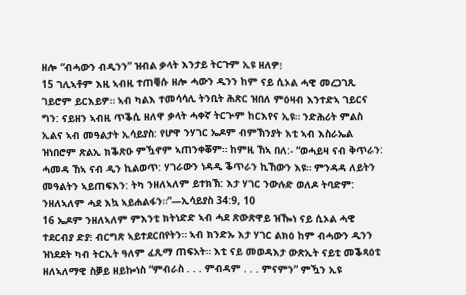ዘሎ “ብሓውን ብዲንን” ዝብል ቃላት እንታይ ትርጉም ኢዩ ዘለዎ፧
15 ገሊኣቶም እዚ ኣብዚ ተጠቒሱ ዘሎ ሓውን ዲንን ከም ናይ ሲኦል ሓዊ መረጋገጺ ገይሮም ይርእይዎ። ኣብ ካልእ ተመሳሳሊ ትንቢት ሕጽር ዝበለ ምዕዛብ እንተድኣ ገይርና ግን: ናይዘን ኣብዚ ጥቕሲ ዘለዋ ቃላት ሓቀኛ ትርጕም ከርእየና ኢዩ። ንድሕሪት ምልስ ኢልና ኣብ መዓልታት ኢሳይያስ: የሆዋ ንሃገር ኤዶም ብምኽንያት እቲ ኣብ እስራኤል ዝነበሮም ጽልኢ ክቕጽዑ ምዃኖም ኣጠንቀቖም። ከምዚ ኸኣ በለ:- “ወሓይዛ ናብ ቅጥራን: ሓመዳ ኸኣ ናብ ዲን ኪልወጥ: ሃገራውን ነዳዲ ቕጥራን ኪኸውን እዩ። ምንዳዳ ለይትን መዓልትን ኣይጠፍእን: ትካ ንዘለኣለም ይተክኽ: እታ ሃገር ንውሉድ ወለዶ ትባድም: ንዘለኣለም ሓደ እኳ ኣይሐልፋን።”—ኢሳይያስ 34:9, 10
16 ኤዶም ንዘለኣለም ምእንቲ ክትነድድ ኣብ ሓደ ጽውጽዋይ ዝዀነ ናይ ሲኦል ሓዊ ተደርብያ ድያ፧ ብርግጽ ኣይተደርበየትን። ኣብ ክንድኡ እታ ሃገር ልክዕ ከም ብሓውን ዲንን ዝነደደት ካብ ትርኢት ዓለም ፈጺማ ጠፍአት። እቲ ናይ መወዳእታ ውጽኢት ናይቲ መቕጻዕቲ ዘለኣለማዊ ስቓይ ዘይኰነስ “ምብራስ . . . ምብዳም . . . ምናምን” ምዃን ኢዩ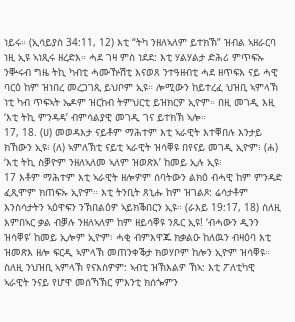ነይሩ። (ኢሳይያስ 34:11, 12) እቲ “ትካ ንዘለኣለም ይተክኽ” ዝብል ኣዘራርባ ነዚ ኢዩ ኣነጺሩ ዘረድእ። ሓደ ገዛ ምስ ነደደ: እቲ ሃልሃልታ ድሕሪ ምጥፍኡ ንቝሩብ ግዜ ትኪ ካብቲ ሓሙዅሽቲ እናወጸ ንተዓዘብቲ ሓደ ዘጥፍእ ናይ ሓዊ ባርዕ ከም ዝነበረ መረጋገጺ ይህቦም ኢዩ። ሎሚውን ከይተረፈ ህዝቢ ኣምላኽ ነቲ ካብ ጥፍኣት ኤዶም ዝርከብ ትምህርቲ ይዝክርዎ ኢዮም። በዚ መገዲ እዚ ‘እቲ ትኪ ምንዳዳ’ ብምሳልያዊ መገዲ ገና ይተክኽ ኣሎ።
17, 18. (ሀ) መወዳእታ ናይቶም ማሕተም እቲ ኣራዊት እተቐበሉ እንታይ ክኸውን ኢዩ፧ (ለ) ኣምለኽቲ ናይቲ ኣራዊት ዝሳቐዩ በየናይ መገዲ ኢዮም፧ (ሐ) ‘እቲ ትኪ ስቓዮም ንዘለኣለመ ኣለም ዝወጽእ’ ከመይ ኢሉ ኢዩ፧
17 እቶም ማሕተም እቲ ኣራዊት ዘሎዎም ሰባትውን ልክዕ ብሓዊ ከም ምንዳድ ፈጺሞም ክጠፍኡ ኢዮም። እቲ ትንቢት ጸኒሑ ከም ዝገልጾ: ሬሳታቶም እንስሳታትን ኣዕዋፍን ንኽበልዕዎ ኣይክቕበርን ኢዩ። (ራእይ 19:17, 18) ስለዚ እምበኣር ቃል ብቓሉ ንዘለኣለም ከም ዘይሳቐዩ ንጹር ኢዩ! ‘ብሓውን ዲንን ዝሳቐዩ’ ከመይ ኢሎም ኢዮም፧ ሓቂ ብምእዋጁ ክቃልዑ ከለዉን ብዛዕባ እቲ ዝመጽእ ዘሎ ፍርዲ ኣምላኽ መጠንቀቕታ ክወሃቦም ከሎን ኢዮም ዝሳቐዩ። ስለዚ ንህዝቢ ኣምላኽ የናእስዎም: ኣብቲ ዝኽእልዎ ኸኣ: እቲ ፖለቲካዊ ኣራዊት ንናይ የሆዋ መሰኻኽር ምእንቲ ክሰጐምን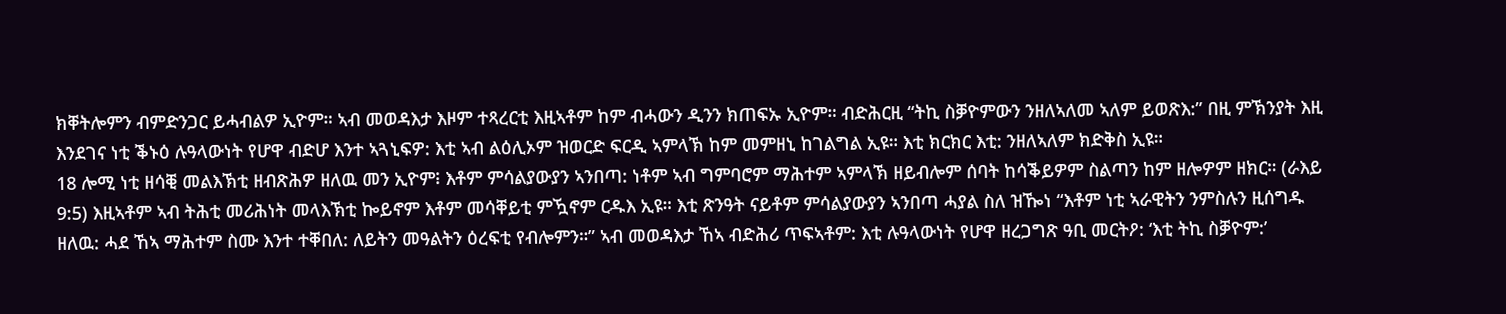ክቐትሎምን ብምድንጋር ይሓብልዎ ኢዮም። ኣብ መወዳእታ እዞም ተጻረርቲ እዚኣቶም ከም ብሓውን ዲንን ክጠፍኡ ኢዮም። ብድሕርዚ “ትኪ ስቓዮምውን ንዘለኣለመ ኣለም ይወጽእ:” በዚ ምኽንያት እዚ እንደገና ነቲ ቕኑዕ ሉዓላውነት የሆዋ ብድሆ እንተ ኣጓኒፍዎ: እቲ ኣብ ልዕሊኦም ዝወርድ ፍርዲ ኣምላኽ ከም መምዘኒ ከገልግል ኢዩ። እቲ ክርክር እቲ: ንዘለኣለም ክድቅስ ኢዩ።
18 ሎሚ ነቲ ዘሳቒ መልእኽቲ ዘብጽሕዎ ዘለዉ መን ኢዮም፧ እቶም ምሳልያውያን ኣንበጣ: ነቶም ኣብ ግምባሮም ማሕተም ኣምላኽ ዘይብሎም ሰባት ከሳቕይዎም ስልጣን ከም ዘሎዎም ዘክር። (ራእይ 9:5) እዚኣቶም ኣብ ትሕቲ መሪሕነት መላእኽቲ ኰይኖም እቶም መሳቐይቲ ምዃኖም ርዱእ ኢዩ። እቲ ጽንዓት ናይቶም ምሳልያውያን ኣንበጣ ሓያል ስለ ዝዀነ “እቶም ነቲ ኣራዊትን ንምስሉን ዚሰግዱ ዘለዉ: ሓደ ኸኣ ማሕተም ስሙ እንተ ተቐበለ: ለይትን መዓልትን ዕረፍቲ የብሎምን።” ኣብ መወዳእታ ኸኣ ብድሕሪ ጥፍኣቶም: እቲ ሉዓላውነት የሆዋ ዘረጋግጽ ዓቢ መርትዖ: ‘እቲ ትኪ ስቓዮም:’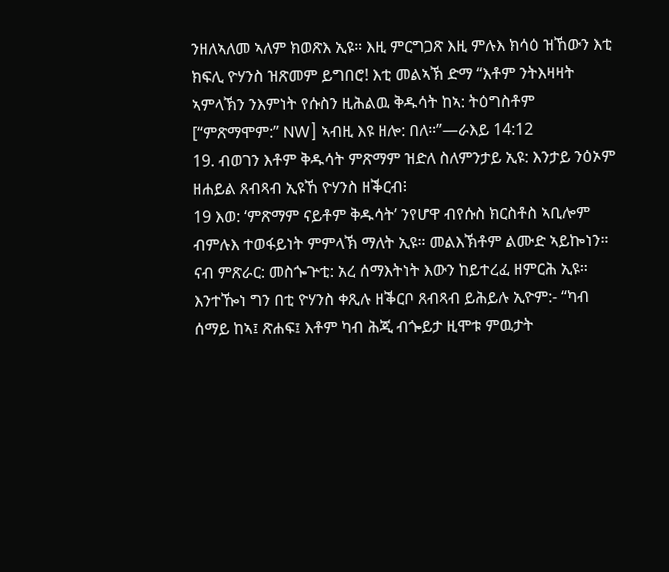ንዘለኣለመ ኣለም ክወጽእ ኢዩ። እዚ ምርግጋጽ እዚ ምሉእ ክሳዕ ዝኸውን እቲ ክፍሊ ዮሃንስ ዝጽመም ይግበሮ! እቲ መልኣኽ ድማ “እቶም ንትእዛዛት ኣምላኽን ንእምነት የሱስን ዚሕልዉ ቅዱሳት ከኣ: ትዕግስቶም [“ምጽማሞም:” NW] ኣብዚ እዩ ዘሎ: በለ።”—ራእይ 14:12
19. ብወገን እቶም ቅዱሳት ምጽማም ዝድለ ስለምንታይ ኢዩ: እንታይ ንዕኦም ዘሐይል ጸብጻብ ኢዩኸ ዮሃንስ ዘቕርብ፧
19 እወ: ‘ምጽማም ናይቶም ቅዱሳት’ ንየሆዋ ብየሱስ ክርስቶስ ኣቢሎም ብምሉእ ተወፋይነት ምምላኽ ማለት ኢዩ። መልእኽቶም ልሙድ ኣይኰነን። ናብ ምጽራር: መስጐጕቲ: አረ ሰማእትነት እውን ከይተረፈ ዘምርሕ ኢዩ። እንተዀነ ግን በቲ ዮሃንስ ቀጺሉ ዘቕርቦ ጸብጻብ ይሕይሉ ኢዮም:- “ካብ ሰማይ ከኣ፤ ጽሐፍ፤ እቶም ካብ ሕጂ ብጐይታ ዚሞቱ ምዉታት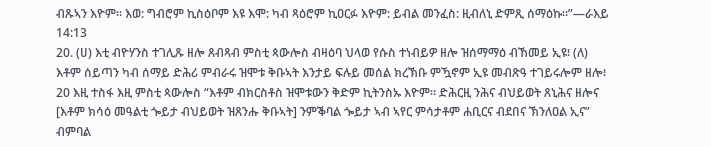ብጹኣን እዮም። እወ: ግብሮም ኪስዕቦም እዩ እሞ: ካብ ጻዕሮም ኪዐርፉ እዮም: ይብል መንፈስ: ዚብለኒ ድምጺ ሰማዕኩ።”—ራእይ 14:13
20. (ሀ) እቲ ብዮሃንስ ተገሊጹ ዘሎ ጸብጻብ ምስቲ ጳውሎስ ብዛዕባ ህላወ የሱስ ተነብይዎ ዘሎ ዝሰማማዕ ብኸመይ ኢዩ፧ (ለ) እቶም ሰይጣን ካብ ሰማይ ድሕሪ ምብራሩ ዝሞቱ ቅቡኣት እንታይ ፍሉይ መሰል ክረኽቡ ምዃኖም ኢዩ መብጽዓ ተገይሩሎም ዘሎ፧
20 እዚ ተስፋ እዚ ምስቲ ጳውሎስ “እቶም ብክርስቶስ ዝሞቱውን ቅድም ኪትንስኡ እዮም። ድሕርዚ ንሕና ብህይወት ጸኒሕና ዘሎና [እቶም ክሳዕ መዓልቲ ጐይታ ብህይወት ዝጸንሑ ቅቡኣት] ንምቕባል ጐይታ ኣብ ኣየር ምሳታቶም ሐቢርና ብደበና ኽንለዐል ኢና” ብምባል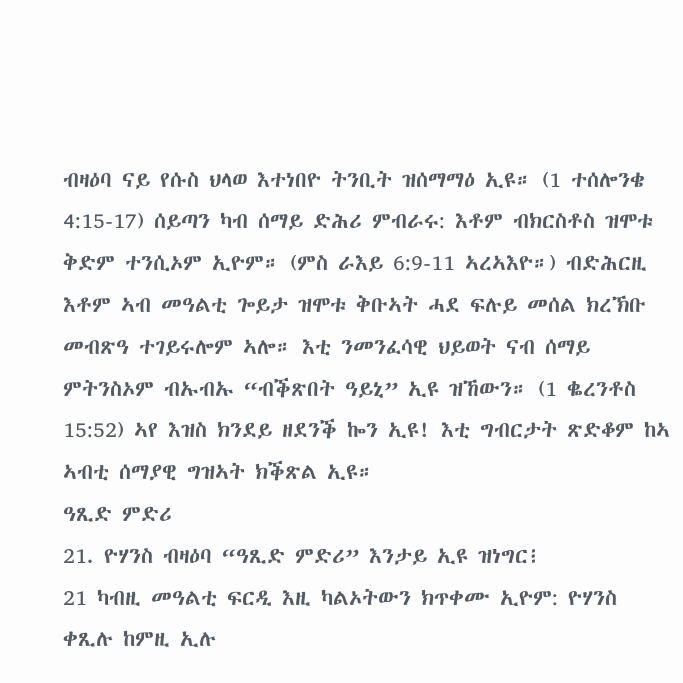ብዛዕባ ናይ የሱስ ህላወ እተነበዮ ትንቢት ዝሰማማዕ ኢዩ። (1 ተሰሎንቄ 4:15-17) ሰይጣን ካብ ሰማይ ድሕሪ ምብራሩ: እቶም ብክርስቶስ ዝሞቱ ቅድም ተንሲኦም ኢዮም። (ምስ ራእይ 6:9-11 ኣረኣእዮ።) ብድሕርዚ እቶም ኣብ መዓልቲ ጐይታ ዝሞቱ ቅቡኣት ሓደ ፍሉይ መሰል ክረኽቡ መብጽዓ ተገይሩሎም ኣሎ። እቲ ንመንፈሳዊ ህይወት ናብ ሰማይ ምትንስኦም ብኡብኡ “ብቕጽበት ዓይኒ” ኢዩ ዝኸውን። (1 ቈረንቶስ 15:52) ኣየ እዝስ ክንደይ ዘደንቕ ኰን ኢዩ! እቲ ግብርታት ጽድቆም ከኣ ኣብቲ ሰማያዊ ግዝኣት ክቕጽል ኢዩ።
ዓጺድ ምድሪ
21. ዮሃንስ ብዛዕባ “ዓጺድ ምድሪ” እንታይ ኢዩ ዝነግር፧
21 ካብዚ መዓልቲ ፍርዲ እዚ ካልኦትውን ክጥቀሙ ኢዮም: ዮሃንስ ቀጺሉ ከምዚ ኢሉ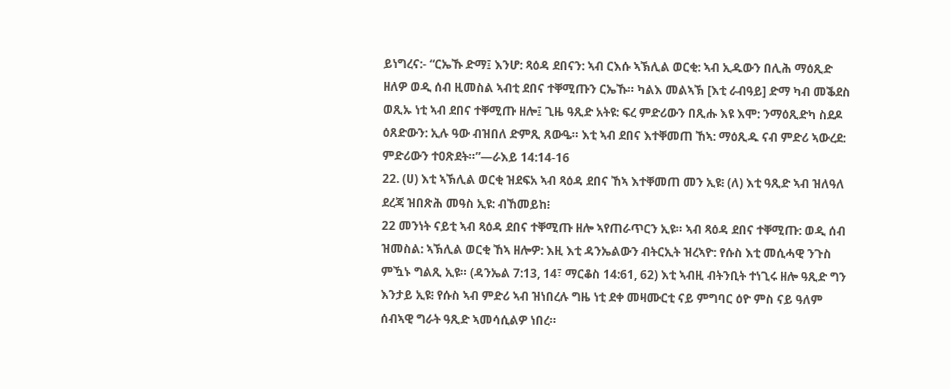ይነግረና:- “ርኤኹ ድማ፤ እንሆ: ጻዕዳ ደበናን: ኣብ ርእሱ ኣኽሊል ወርቂ: ኣብ ኢዱውን በሊሕ ማዕጺድ ዘለዎ ወዲ ሰብ ዚመስል ኣብቲ ደበና ተቐሚጡን ርኤኹ። ካልእ መልኣኽ [እቲ ራብዓይ] ድማ ካብ መቕደስ ወጺኡ ነቲ ኣብ ደበና ተቐሚጡ ዘሎ፤ ጊዜ ዓጺድ አትዩ: ፍረ ምድሪውን በጺሑ እዩ እሞ: ንማዕጺድካ ስደዶ ዕጸድውን: ኢሉ ዓው ብዝበለ ድምጺ ጸውዔ። እቲ ኣብ ደበና እተቐመጠ ኸኣ: ማዕጺዱ ናብ ምድሪ ኣውረደ: ምድሪውን ተዐጽደት።”—ራእይ 14:14-16
22. (ሀ) እቲ ኣኽሊል ወርቂ ዝደፍአ ኣብ ጻዕዳ ደበና ኸኣ እተቐመጠ መን ኢዩ፧ (ለ) እቲ ዓጺድ ኣብ ዝለዓለ ደረጃ ዝበጽሕ መዓስ ኢዩ: ብኸመይከ፧
22 መንነት ናይቲ ኣብ ጻዕዳ ደበና ተቐሚጡ ዘሎ ኣየጠራጥርን ኢዩ። ኣብ ጻዕዳ ደበና ተቐሚጡ: ወዲ ሰብ ዝመስል: ኣኽሊል ወርቂ ኸኣ ዘሎዎ: እዚ እቲ ዳንኤልውን ብትርኢት ዝረኣዮ: የሱስ እቲ መሲሓዊ ንጉስ ምዃኑ ግልጺ ኢዩ። (ዳንኤል 7:13, 14፣ ማርቆስ 14:61, 62) እቲ ኣብዚ ብትንቢት ተነጊሩ ዘሎ ዓጺድ ግን እንታይ ኢዩ፧ የሱስ ኣብ ምድሪ ኣብ ዝነበረሉ ግዜ ነቲ ደቀ መዛሙርቲ ናይ ምግባር ዕዮ ምስ ናይ ዓለም ሰብኣዊ ግራት ዓጺድ ኣመሳሲልዎ ነበረ።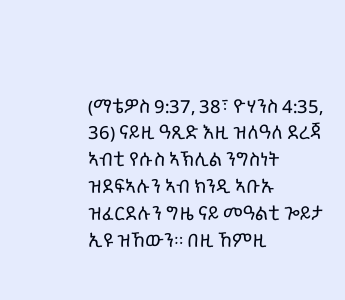(ማቴዎስ 9:37, 38፣ ዮሃንስ 4:35, 36) ናይዚ ዓጺድ እዚ ዝለዓለ ደረጃ ኣብቲ የሱስ ኣኽሊል ንግስነት ዝደፍኣሉን ኣብ ክንዲ ኣቡኡ ዝፈርደሉን ግዜ ናይ መዓልቲ ጐይታ ኢዩ ዝኸውን። በዚ ኸምዚ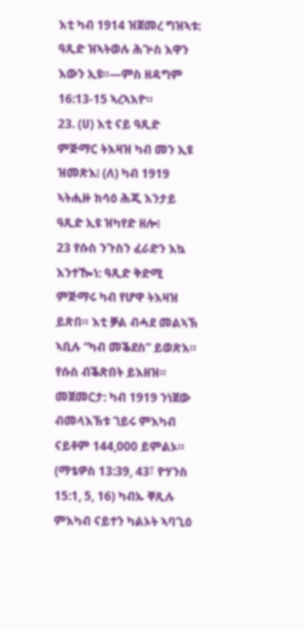እቲ ካብ 1914 ዝጀመረ ግዝኣቱ: ዓጺድ ዝኣትወሉ ሕጕስ እዋን እውን ኢዩ።—ምስ ዘዳግም 16:13-15 ኣረኣእዮ።
23. (ሀ) እቲ ናይ ዓጺድ ምጅማር ትእዛዝ ካብ መን ኢዩ ዝመጽእ፧ (ለ) ካብ 1919 ኣትሒዙ ክሳዕ ሕጂ እንታይ ዓጺድ ኢዩ ዝካየድ ዘሎ፧
23 የሱስ ንጉስን ፈራድን እኳ እንተዀነ: ዓጺድ ቅድሚ ምጅማሩ ካብ የሆዋ ትእዛዝ ይጽበ። እቲ ቓል ብሓደ መልኣኽ ኣቢሉ “ካብ መቕደስ” ይወጽእ። የሱስ ብቕጽበት ይእዘዝ። መጀመርታ: ካብ 1919 ንነጀው ብመላእኽቱ ገይሩ ምእካብ ናይቶም 144,000 ይምልኦ። (ማቴዎስ 13:39, 43፣ ዮሃንስ 15:1, 5, 16) ካብኡ ቐጺሉ ምእካብ ናይተን ካልኦት ኣባጊዕ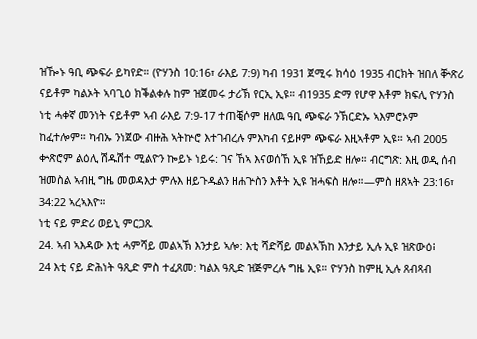ዝዀኑ ዓቢ ጭፍራ ይካየድ። (ዮሃንስ 10:16፣ ራእይ 7:9) ካብ 1931 ጀሚሩ ክሳዕ 1935 ብርክት ዝበለ ቝጽሪ ናይቶም ካልኦት ኣባጊዕ ክቕልቀሉ ከም ዝጀመሩ ታሪኽ የርኢ ኢዩ። ብ1935 ድማ የሆዋ እቶም ክፍሊ ዮሃንስ ነቲ ሓቀኛ መንነት ናይቶም ኣብ ራእይ 7:9-17 ተጠቒሶም ዘለዉ ዓቢ ጭፍራ ንኽርድኡ ኣእምሮኦም ከፈተሎም። ካብኡ ንነጀው ብዙሕ ኣትኵሮ እተገብረሉ ምእካብ ናይዞም ጭፍራ እዚኣቶም ኢዩ። ኣብ 2005 ቍጽሮም ልዕሊ ሽዱሽተ ሚልዮን ኰይኑ ነይሩ: ገና ኸኣ እናወሰኸ ኢዩ ዝኸይድ ዘሎ። ብርግጽ: እዚ ወዲ ሰብ ዝመስል ኣብዚ ግዜ መወዳእታ ምሉእ ዘይጉዱልን ዘሐጕስን እቶት ኢዩ ዝሓፍስ ዘሎ።—ምስ ዘጸኣት 23:16፣ 34:22 ኣረኣእዮ።
ነቲ ናይ ምድሪ ወይኒ ምርጋጹ
24. ኣብ ኣእዳው እቲ ሓምሻይ መልኣኽ እንታይ ኣሎ: እቲ ሻድሻይ መልኣኽከ እንታይ ኢሉ ኢዩ ዝጽውዕ፧
24 እቲ ናይ ድሕነት ዓጺድ ምስ ተፈጸመ: ካልእ ዓጺድ ዝጅምረሉ ግዜ ኢዩ። ዮሃንስ ከምዚ ኢሉ ጸብጻብ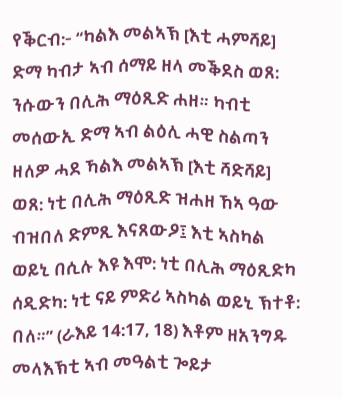የቕርብ:- “ካልእ መልኣኽ [እቲ ሓምሻይ] ድማ ካብታ ኣብ ሰማይ ዘላ መቕደስ ወጸ: ንሱውን በሊሕ ማዕጺድ ሐዘ። ካብቲ መሰውኢ ድማ ኣብ ልዕሊ ሓዊ ስልጣን ዘለዎ ሓደ ኻልእ መልኣኽ [እቲ ሻድሻይ] ወጸ: ነቲ በሊሕ ማዕጺድ ዝሐዘ ኸኣ ዓው ብዝበለ ድምጺ እናጸውዖ፤ እቲ ኣስካል ወይኒ በሲሉ እዩ እሞ: ነቲ በሊሕ ማዕጺድካ ሰዲድካ: ነቲ ናይ ምድሪ ኣስካል ወይኒ ኽተቶ: በለ።” (ራእይ 14:17, 18) እቶም ዘአንግዱ መላእኽቲ ኣብ መዓልቲ ጐይታ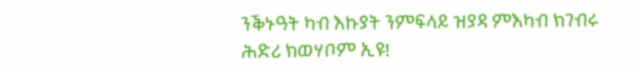ንቕኑዓት ካብ እኩያት ንምፍላይ ዝያዳ ምእካብ ክገብሩ ሕድሪ ክወሃቦም ኢዩ!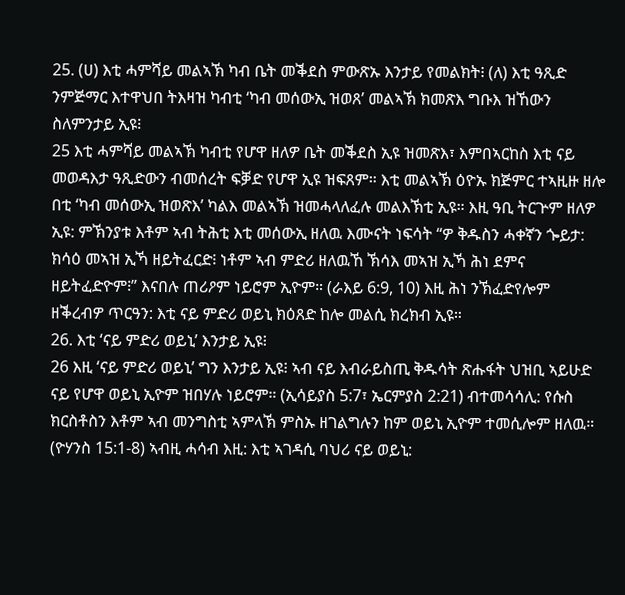25. (ሀ) እቲ ሓምሻይ መልኣኽ ካብ ቤት መቕደስ ምውጽኡ እንታይ የመልክት፧ (ለ) እቲ ዓጺድ ንምጅማር እተዋህበ ትእዛዝ ካብቲ ‘ካብ መሰውኢ ዝወጸ’ መልኣኽ ክመጽእ ግቡእ ዝኸውን ስለምንታይ ኢዩ፧
25 እቲ ሓምሻይ መልኣኽ ካብቲ የሆዋ ዘለዎ ቤት መቕደስ ኢዩ ዝመጽእ፣ እምበኣርከስ እቲ ናይ መወዳእታ ዓጺድውን ብመሰረት ፍቓድ የሆዋ ኢዩ ዝፍጸም። እቲ መልኣኽ ዕዮኡ ክጅምር ተኣዚዙ ዘሎ በቲ ‘ካብ መሰውኢ ዝወጽእ’ ካልእ መልኣኽ ዝመሓላለፈሉ መልእኽቲ ኢዩ። እዚ ዓቢ ትርጕም ዘለዎ ኢዩ: ምኽንያቱ እቶም ኣብ ትሕቲ እቲ መሰውኢ ዘለዉ እሙናት ነፍሳት “ዎ ቅዱስን ሓቀኛን ጐይታ: ክሳዕ መኣዝ ኢኻ ዘይትፈርድ፧ ነቶም ኣብ ምድሪ ዘለዉኸ ኽሳእ መኣዝ ኢኻ ሕነ ደምና ዘይትፈድዮም፧” እናበሉ ጠሪዖም ነይሮም ኢዮም። (ራእይ 6:9, 10) እዚ ሕነ ንኽፈድየሎም ዘቕረብዎ ጥርዓን: እቲ ናይ ምድሪ ወይኒ ክዕጸድ ከሎ መልሲ ክረክብ ኢዩ።
26. እቲ ‘ናይ ምድሪ ወይኒ’ እንታይ ኢዩ፧
26 እዚ ‘ናይ ምድሪ ወይኒ’ ግን እንታይ ኢዩ፧ ኣብ ናይ እብራይስጢ ቅዱሳት ጽሑፋት ህዝቢ ኣይሁድ ናይ የሆዋ ወይኒ ኢዮም ዝበሃሉ ነይሮም። (ኢሳይያስ 5:7፣ ኤርምያስ 2:21) ብተመሳሳሊ: የሱስ ክርስቶስን እቶም ኣብ መንግስቲ ኣምላኽ ምስኡ ዘገልግሉን ከም ወይኒ ኢዮም ተመሲሎም ዘለዉ። (ዮሃንስ 15:1-8) ኣብዚ ሓሳብ እዚ: እቲ ኣገዳሲ ባህሪ ናይ ወይኒ: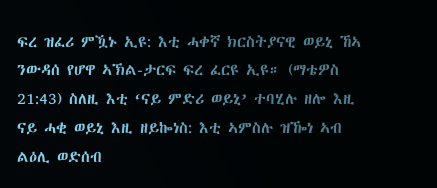ፍረ ዝፈሪ ምዃኑ ኢዩ: እቲ ሓቀኛ ክርስትያናዊ ወይኒ ኸኣ ንውዳሰ የሆዋ ኣኽል-ታርፍ ፍረ ፈርዩ ኢዩ። (ማቴዎስ 21:43) ስለዚ እቲ ‘ናይ ምድሪ ወይኒ’ ተባሂሉ ዘሎ እዚ ናይ ሓቂ ወይኒ እዚ ዘይኰነስ: እቲ ኣምስሉ ዝዀነ ኣብ ልዕሊ ወድሰብ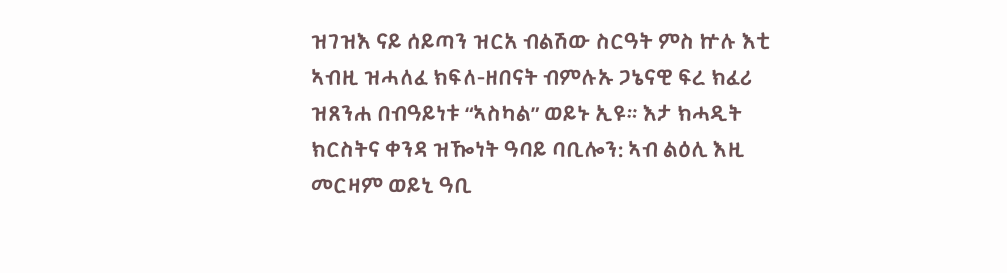ዝገዝእ ናይ ሰይጣን ዝርአ ብልሽው ስርዓት ምስ ኵሉ እቲ ኣብዚ ዝሓለፈ ክፍለ-ዘበናት ብምሉኡ ጋኔናዊ ፍረ ክፈሪ ዝጸንሐ በብዓይነቱ “ኣስካል” ወይኑ ኢዩ። እታ ክሓዲት ክርስትና ቀንዳ ዝዀነት ዓባይ ባቢሎን: ኣብ ልዕሊ እዚ መርዛም ወይኒ ዓቢ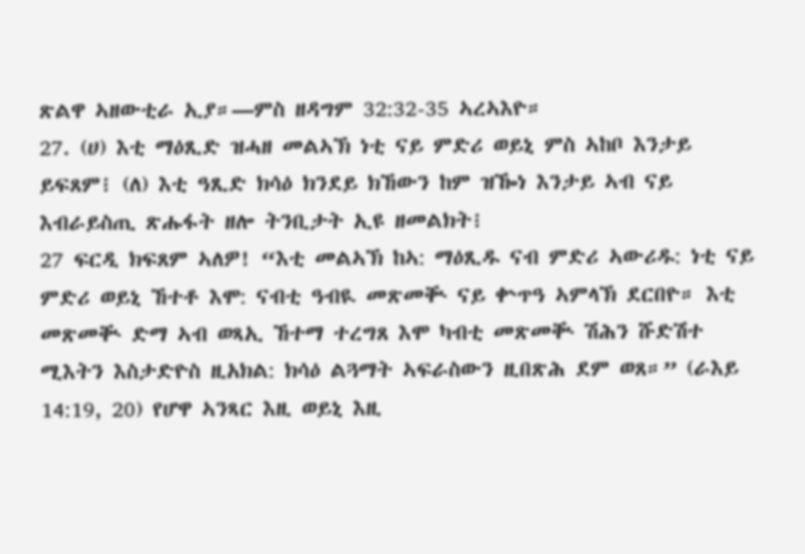ጽልዋ ኣዘውቲራ ኢያ።—ምስ ዘዳግም 32:32-35 ኣረኣእዮ።
27. (ሀ) እቲ ማዕጺድ ዝሓዘ መልኣኽ ነቲ ናይ ምድሪ ወይኒ ምስ ኣከቦ እንታይ ይፍጸም፧ (ለ) እቲ ዓጺድ ክሳዕ ክንደይ ክኸውን ከም ዝዀነ እንታይ ኣብ ናይ እብራይስጢ ጽሑፋት ዘሎ ትንቢታት ኢዩ ዘመልክት፧
27 ፍርዲ ክፍጸም ኣለዎ! “እቲ መልኣኽ ከኣ: ማዕጺዱ ናብ ምድሪ ኣውሪዱ: ነቲ ናይ ምድሪ ወይኒ ኸተቶ እሞ: ናብቲ ዓብዪ መጽመቚ ናይ ቍጥዓ ኣምላኽ ደርበዮ። እቲ መጽመቚ ድማ ኣብ ወጻኢ ኸተማ ተረግጸ እሞ ካብቲ መጽመቚ ሽሕን ሹድሽተ ሚእትን እስታድዮስ ዚአክል: ክሳዕ ልጓማት ኣፍራስውን ዚበጽሕ ደም ወጸ።” (ራእይ 14:19, 20) የሆዋ ኣንጻር እዚ ወይኒ እዚ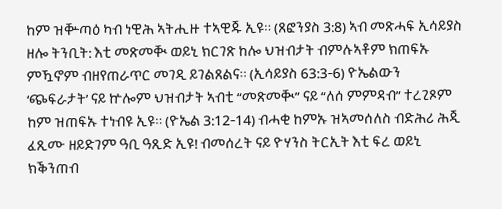ከም ዝቝጣዕ ካብ ነዊሕ ኣትሒዙ ተኣዊጁ ኢዩ። (ጸፎንያስ 3:8) ኣብ መጽሓፍ ኢሳይያስ ዘሎ ትንቢት: እቲ መጽመቚ ወይኒ ክርገጽ ከሎ ህዝብታት ብምሉኣቶም ክጠፍኡ ምዃኖም ብዘየጠራጥር መገዲ ይገልጸልና። (ኢሳይያስ 63:3-6) ዮኤልውን ‘ጭፍራታት’ ናይ ኵሎም ህዝብታት ኣብቲ “መጽመቚ” ናይ “ለሰ ምምዳብ” ተረጊጾም ከም ዝጠፍኡ ተነብዩ ኢዩ። (ዮኤል 3:12-14) ብሓቂ ከምኡ ዝኣመሰለስ ብድሕሪ ሕጂ ፈጺሙ ዘይድገም ዓቢ ዓጺድ ኢዩ! ብመሰረት ናይ ዮሃንስ ትርኢት እቲ ፍረ ወይኒ ክቕንጠብ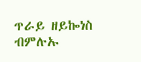ጥራይ ዘይኰነስ ብምሉኡ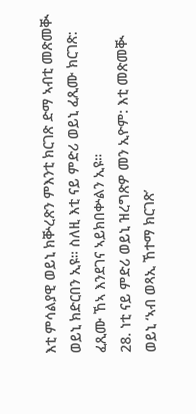እቲ ምሳልያዊ ወይኒ ክቝረጽን ምእንቲ ክርገጽ ድማ ኣብቲ መጽመቚ ወይኒ ክድርበን ኢዩ። ስለዚ እቲ ናይ ምድሪ ወይኒ ፈጺሙ ክርገጽ: ፈጺሙ ኸኣ እንደገና ኣይክበቍልን ኢዩ።
28. ነቲ ናይ ምድሪ ወይኒ ዝረግጽዎ መን ኢዮም: እቲ መጽመቚ ወይኒ ‘ኣብ ወጻኢ ኸተማ ክርገጽ’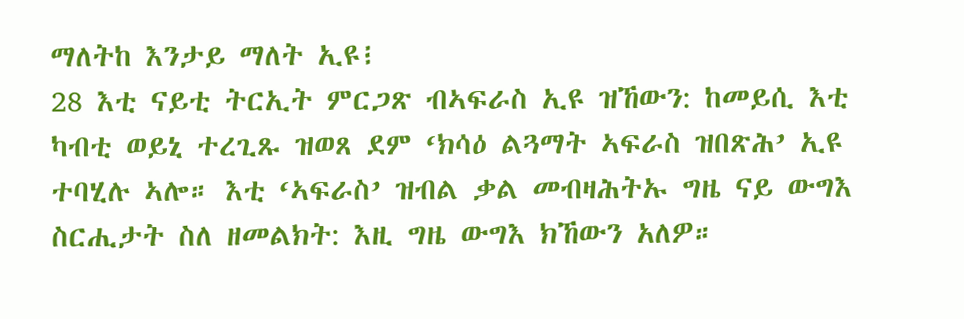ማለትከ እንታይ ማለት ኢዩ፧
28 እቲ ናይቲ ትርኢት ምርጋጽ ብኣፍራስ ኢዩ ዝኸውን: ከመይሲ እቲ ካብቲ ወይኒ ተረጊጹ ዝወጸ ደም ‘ክሳዕ ልጓማት ኣፍራስ ዝበጽሕ’ ኢዩ ተባሂሉ ኣሎ። እቲ ‘ኣፍራስ’ ዝብል ቃል መብዛሕትኡ ግዜ ናይ ውግእ ስርሒታት ስለ ዘመልክት: እዚ ግዜ ውግእ ክኸውን አለዎ።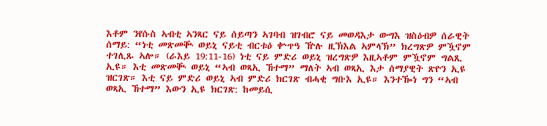እቶም ንየሱስ ኣብቲ ኣንጻር ናይ ሰይጣን ኣገባብ ዝገብሮ ናይ መወዳእታ ውግእ ዝስዕብዎ ሰራዊት ሰማይ: “ነቲ መጽመቚ ወይኒ ናይቲ ብርቱዕ ቍጥዓ ዅሉ ዚኽእል ኣምላኽ” ክረግጽዎ ምዃኖም ተገሊጹ ኣሎ። (ራእይ 19:11-16) ነቲ ናይ ምድሪ ወይኒ ዝረግጽዎ እዚኣቶም ምዃኖም ግልጺ ኢዩ። እቲ መጽመቚ ወይኒ “ኣብ ወጻኢ ኸተማ” ማለት ኣብ ወጻኢ እታ ሰማያዊት ጽዮን ኢዩ ዝርገጽ። እቲ ናይ ምድሪ ወይኒ ኣብ ምድሪ ክርገጽ ብሓቂ ግቡእ ኢዩ። እንተዀነ ግን “ኣብ ወጻኢ ኸተማ” እውን ኢዩ ክርገጽ: ከመይሲ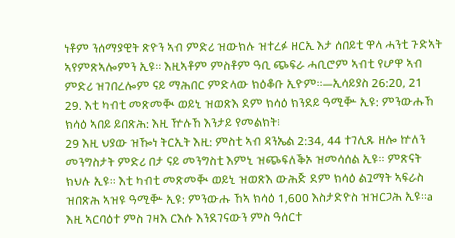ነቶም ንሰማያዊት ጽዮን ኣብ ምድሪ ዝውክሉ ዝተረፉ ዘርኢ እታ ሰበይቲ ዋላ ሓንቲ ጉድኣት ኣየምጽኣሎምን ኢዩ። እዚኣቶም ምስቶም ዓቢ ጭፍራ ሓቢሮም ኣብቲ የሆዋ ኣብ ምድሪ ዝገበረሎም ናይ ማሕበር ምድላው ክዕቆቡ ኢዮም።—ኢሳይያስ 26:20, 21
29. እቲ ካብቲ መጽመቚ ወይኒ ዝወጽእ ደም ክሳዕ ክንደይ ዓሚቝ ኢዩ: ምንውሑኸ ክሳዕ ኣበይ ይበጽሕ: እዚ ዅሉኸ እንታይ የመልክት፧
29 እዚ ህያው ዝዀነ ትርኢት እዚ: ምስቲ ኣብ ዳንኤል 2:34, 44 ተገሊጹ ዘሎ ኵለን መንግስታት ምድሪ በታ ናይ መንግስቲ እምኒ ዝጭፍለቕኦ ዝመሳሰል ኢዩ። ምጽናት ክህሉ ኢዩ። እቲ ካብቲ መጽመቚ ወይኒ ዝወጽእ ውሕጅ ደም ክሳዕ ልጓማት ኣፍራስ ዝበጽሕ ኣዝዩ ዓሚቝ ኢዩ: ምንውሑ ኸኣ ክሳዕ 1,600 እስታድዮስ ዝዝርጋሕ ኢዩ።a እዚ ኣርባዕተ ምስ ገዛእ ርእሱ እንደገናውን ምስ ዓሰርተ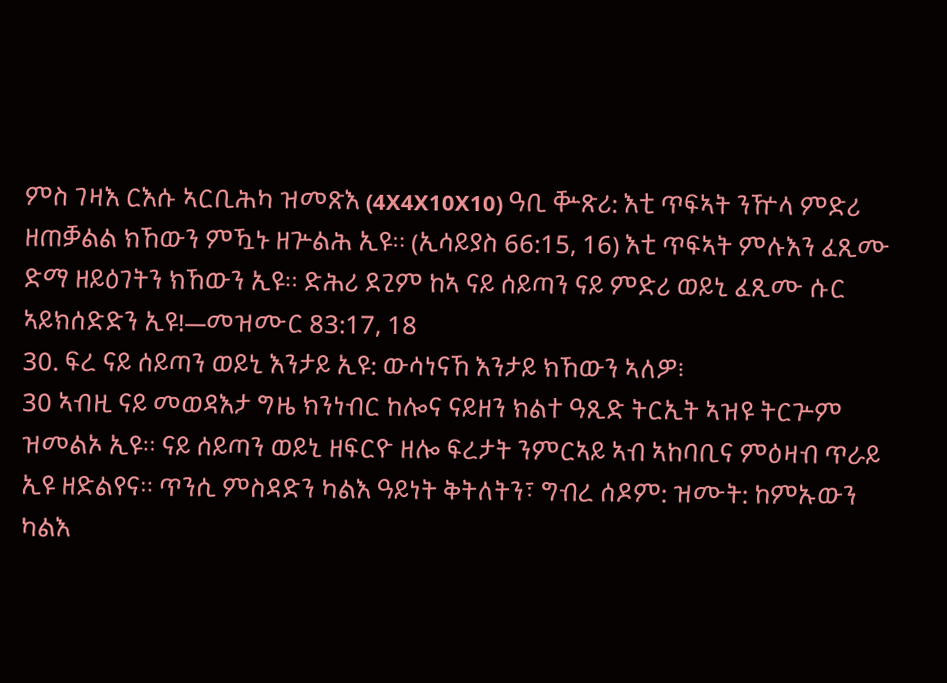ምስ ገዛእ ርእሱ ኣርቢሕካ ዝመጽእ (4X4X10X10) ዓቢ ቝጽሪ: እቲ ጥፍኣት ንዅላ ምድሪ ዘጠቓልል ክኸውን ምዃኑ ዘጕልሕ ኢዩ። (ኢሳይያስ 66:15, 16) እቲ ጥፍኣት ምሉእን ፈጺሙ ድማ ዘይዕገትን ክኸውን ኢዩ። ድሕሪ ደጊም ከኣ ናይ ሰይጣን ናይ ምድሪ ወይኒ ፈጺሙ ሱር ኣይክሰድድን ኢዩ!—መዝሙር 83:17, 18
30. ፍረ ናይ ሰይጣን ወይኒ እንታይ ኢዩ: ውሳነናኸ እንታይ ክኸውን ኣለዎ፧
30 ኣብዚ ናይ መወዳእታ ግዜ ክንነብር ከሎና ናይዘን ክልተ ዓጺድ ትርኢት ኣዝዩ ትርጕም ዝመልኦ ኢዩ። ናይ ሰይጣን ወይኒ ዘፍርዮ ዘሎ ፍረታት ንምርኣይ ኣብ ኣከባቢና ምዕዛብ ጥራይ ኢዩ ዘድልየና። ጥንሲ ምስዳድን ካልእ ዓይነት ቅትለትን፣ ግብረ ሰዶም: ዝሙት: ከምኡውን ካልእ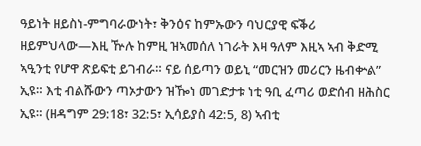ዓይነት ዘይስነ-ምግባራውነት፣ ቅንዕና ከምኡውን ባህርያዊ ፍቕሪ ዘይምህላው—እዚ ዅሉ ከምዚ ዝኣመሰለ ነገራት እዛ ዓለም እዚኣ ኣብ ቅድሚ ኣዒንቲ የሆዋ ጽይፍቲ ይገብራ። ናይ ሰይጣን ወይኒ “መርዝን መሪርን ዜብቍል” ኢዩ። እቲ ብልሹውን ጣኦታውን ዝዀነ መገድታቱ ነቲ ዓቢ ፈጣሪ ወድሰብ ዘሕስር ኢዩ። (ዘዳግም 29:18፣ 32:5፣ ኢሳይያስ 42:5, 8) ኣብቲ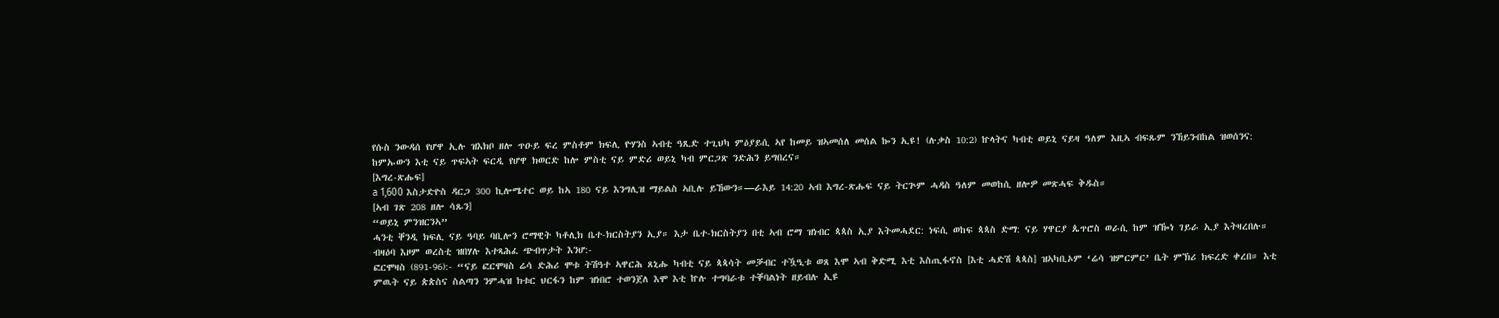የሱስ ንውዳሰ የሆዋ ኢሉ ዝእክቦ ዘሎ ጥዑይ ፍረ ምስቶም ክፍሊ ዮሃንስ ኣብቲ ዓጺድ ተጊህካ ምዕያይሲ ኣየ ከመይ ዝኣመሰለ መሰል ኰን ኢዩ! (ሉቃስ 10:2) ኵላትና ካብቲ ወይኒ ናይዛ ዓለም እዚኣ ብፍጹም ንኸይንብከል ዝወሰንና: ከምኡውን እቲ ናይ ጥፍኣት ፍርዲ የሆዋ ክወርድ ከሎ ምስቲ ናይ ምድሪ ወይኒ ካብ ምርጋጽ ንድሕን ይግበረና።
[እግረ-ጽሑፍ]
a 1,600 እስታድዮስ ዳርጋ 300 ኪሎሜተር ወይ ከኣ 180 ናይ እንግሊዝ ማይልስ ኣቢሉ ይኸውን።—ራእይ 14:20 ኣብ እግረ-ጽሑፍ ናይ ትርጕም ሓዳስ ዓለም መወከሲ ዘሎዎ መጽሓፍ ቅዱስ።
[ኣብ ገጽ 208 ዘሎ ሳጹን]
“ወይኒ ምንዝርንኣ”
ሓንቲ ቐንዲ ክፍሊ ናይ ዓባይ ባቢሎን ሮማዊት ካቶሊክ ቤተ-ክርስትያን ኢያ። እታ ቤተ-ክርስትያን በቲ ኣብ ሮማ ዝነብር ጳጳስ ኢያ እትመሓደር: ነፍሲ ወከፍ ጳጳስ ድማ: ናይ ሃዋርያ ጴጥሮስ ወራሲ ከም ዝዀነ ገይራ ኢያ እትዛረበሉ። ብዛዕባ እዞም ወረስቲ ዝበሃሉ እተጻሕፈ ጭብጥታት እንሆ:-
ፎርሞዛስ (891-96):- “ናይ ፎርሞዛስ ሬሳ ድሕሪ ሞቱ ትሽዓተ ኣዋርሕ ጸኒሑ ካብቲ ናይ ጳጳሳት መቓብር ተዃዒቱ ወጸ እሞ ኣብ ቅድሚ እቲ እስጢፋኖስ [እቲ ሓድሽ ጳጳስ] ዝኣካቢኦም ‘ሬሳ ዝምርምር’ ቤት ምኽሪ ክፍረድ ቀረበ። እቲ ምዉት ናይ ጵጵስና ስልጣን ንምሓዝ ክቱር ህርፋን ከም ዝነበሮ ተወንጀለ እሞ እቲ ኵሉ ተግባራቱ ተቐባልነት ዘይብሉ ኢዩ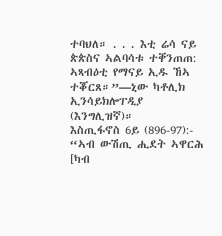ተባህለ። . . . እቲ ሬሳ ናይ ጵጵስና ኣልባሳቱ ተቐንጠጠ: ኣጻብዕቲ የማናይ ኢዱ ኸኣ ተቖርጸ።”—ኒው ካቶሊክ ኢንሳይክሎፐዲያ (እንግሊዝኛ)።
እስጢፋኖስ 6ይ (896-97):- “ኣብ ውሽጢ ሒደት ኣዋርሕ [ካብ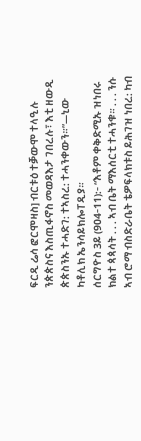ፍርዲ ሬሳ ፎርሞዛስ] ብርቱዕ ተቓውሞ ተላዒሉ ንጵጵስና እስጢፋኖስ መወዳእታ ገበረሉ፣ እቲ ዘውዲ ጵጵስንኡ ተሓድገ: ተኣስረ: ተሓንቀውን።”—ኒው ካቶሊክ ኤንሳይክሎፐዲያ።
ሰርግዮስ 3ይ (904-11):- “እቶም ቀቅድሚኡ ዝነበሩ ክልተ ጳጳሳት . . . ኣብ ቤት ማእሰርቲ ተሓንቁ። . . . ንሱ ኣብ ሮማ ብስድራቤት ቴዎፍላክቱስ ይሕገዝ ነበረ: ካብ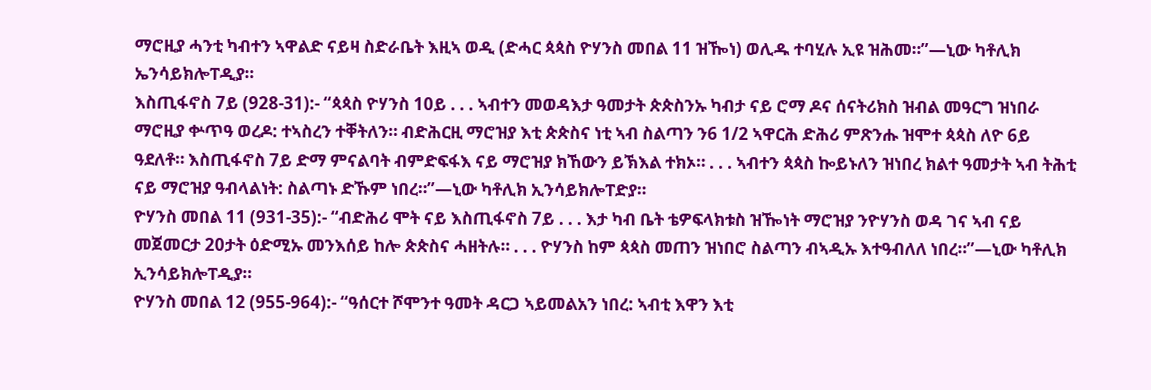ማሮዚያ ሓንቲ ካብተን ኣዋልድ ናይዛ ስድራቤት እዚኣ ወዲ (ድሓር ጳጳስ ዮሃንስ መበል 11 ዝዀነ) ወሊዱ ተባሂሉ ኢዩ ዝሕመ።”—ኒው ካቶሊክ ኤንሳይክሎፐዲያ።
እስጢፋኖስ 7ይ (928-31):- “ጳጳስ ዮሃንስ 10ይ . . . ኣብተን መወዳእታ ዓመታት ጵጵስንኡ ካብታ ናይ ሮማ ዶና ሰናትሪክስ ዝብል መዓርግ ዝነበራ ማሮዚያ ቍጥዓ ወረዶ: ተኣስረን ተቐትለን። ብድሕርዚ ማሮዝያ እቲ ጵጵስና ነቲ ኣብ ስልጣን ን6 1/2 ኣዋርሕ ድሕሪ ምጽንሑ ዝሞተ ጳጳስ ለዮ 6ይ ዓደለቶ። እስጢፋኖስ 7ይ ድማ ምናልባት ብምድፍፋእ ናይ ማሮዝያ ክኸውን ይኽእል ተክኦ። . . . ኣብተን ጳጳስ ኰይኑለን ዝነበረ ክልተ ዓመታት ኣብ ትሕቲ ናይ ማሮዝያ ዓብላልነት: ስልጣኑ ድኹም ነበረ።”—ኒው ካቶሊክ ኢንሳይክሎፐድያ።
ዮሃንስ መበል 11 (931-35):- “ብድሕሪ ሞት ናይ እስጢፋኖስ 7ይ . . . እታ ካብ ቤት ቴዎፍላክቱስ ዝዀነት ማሮዝያ ንዮሃንስ ወዳ ገና ኣብ ናይ መጀመርታ 20ታት ዕድሚኡ መንእሰይ ከሎ ጵጵስና ሓዘትሉ። . . . ዮሃንስ ከም ጳጳስ መጠን ዝነበሮ ስልጣን ብኣዲኡ እተዓብለለ ነበረ።”—ኒው ካቶሊክ ኢንሳይክሎፐዲያ።
ዮሃንስ መበል 12 (955-964):- “ዓሰርተ ሾሞንተ ዓመት ዳርጋ ኣይመልአን ነበረ: ኣብቲ እዋን እቲ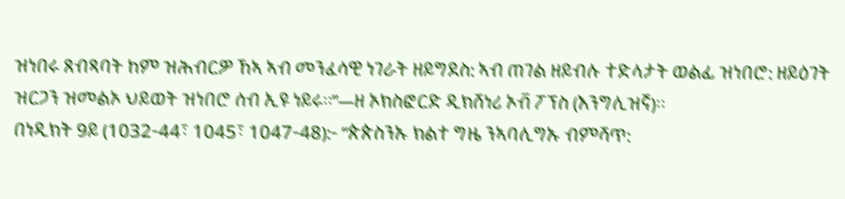ዝነበሩ ጸብጻባት ከም ዝሕብርዎ ኸኣ ኣብ መንፈሳዊ ነገራት ዘይግደስ: ኣብ ጠገል ዘይብሉ ተድላታት ወልፊ ዝነበሮ: ዘይዕገት ዝርጋን ዝመልኦ ህይወት ዝነበሮ ሰብ ኢዩ ነይሩ።”—ዘ ኦክስፎርድ ዲክሸነሪ ኦቭ ፖፕስ (እንግሊዝኛ)።
በነዲክት 9ይ (1032-44፣ 1045፣ 1047-48):- “ጵጵስንኡ ክልተ ግዜ ንኣባሊግኡ ብምሻጥ: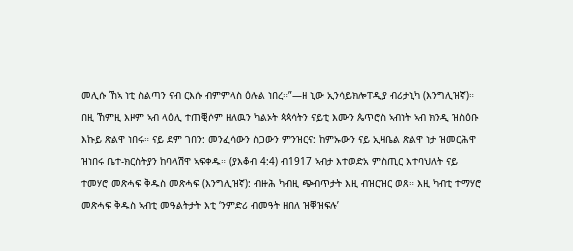መሊሱ ኸኣ ነቲ ስልጣን ናብ ርእሱ ብምምላስ ዕሉል ነበረ።”—ዘ ኒው ኢንሳይክሎፐዲያ ብሪታኒካ (እንግሊዝኛ)።
በዚ ኸምዚ እዞም ኣብ ላዕሊ ተጠቒሶም ዘለዉን ካልኦት ጳጳሳትን ናይቲ እሙን ጴጥሮስ ኣብነት ኣብ ክንዲ ዝስዕቡ እኩይ ጽልዋ ነበሩ። ናይ ደም ገበን: መንፈሳውን ስጋውን ምንዝርና: ከምኡውን ናይ ኢዛቤል ጽልዋ ነታ ዝመርሕዋ ዝነበሩ ቤተ-ክርስትያን ከባላሽዋ ኣፍቀዱ። (ያእቆብ 4:4) ብ1917 ኣብታ እተወድአ ምስጢር እተባህለት ናይ ተመሃሮ መጽሓፍ ቅዱስ መጽሓፍ (እንግሊዝኛ): ብዙሕ ካብዚ ጭብጥታት እዚ ብዝርዝር ወጸ። እዚ ካብቲ ተማሃሮ መጽሓፍ ቅዱስ ኣብቲ መዓልትታት እቲ ‘ንምድሪ ብመዓት ዘበለ ዝቐዝፍሉ’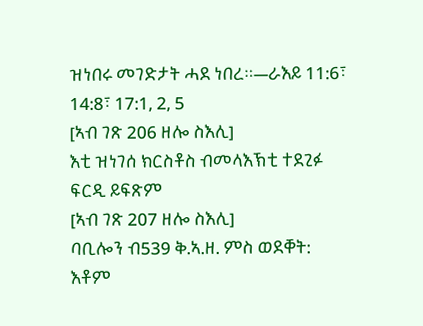ዝነበሩ መገድታት ሓደ ነበረ።—ራእይ 11:6፣ 14:8፣ 17:1, 2, 5
[ኣብ ገጽ 206 ዘሎ ስእሊ]
እቲ ዝነገሰ ክርስቶስ ብመላእኽቲ ተደጊፉ ፍርዲ ይፍጽም
[ኣብ ገጽ 207 ዘሎ ስእሊ]
ባቢሎን ብ539 ቅ.ኣ.ዘ. ምስ ወደቐት: እቶም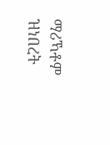ማሪኻቶም ዝነበረት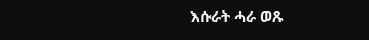እሱራት ሓራ ወጹ